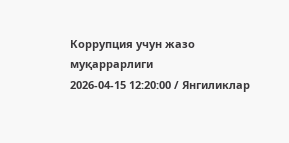Коррупция учун жазо муқаррарлиги
2026-04-15 12:20:00 / Янгиликлар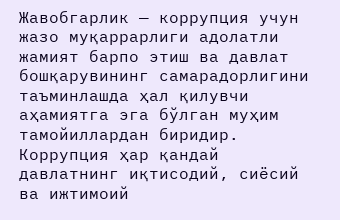Жавобгарлик — коррупция учун жазо муқаррарлиги адолатли жамият барпо этиш ва давлат бошқарувининг самарадорлигини таъминлашда ҳал қилувчи аҳамиятга эга бўлган муҳим тамойиллардан биридир. Коррупция ҳар қандай давлатнинг иқтисодий, сиёсий ва ижтимоий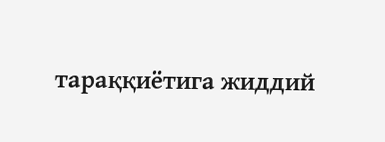тараққиётига жиддий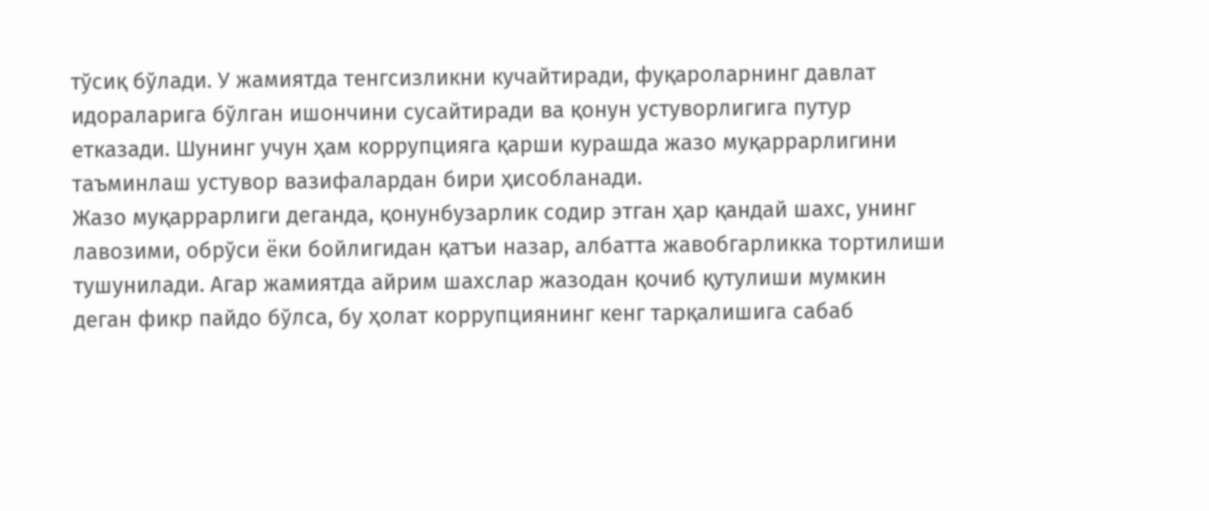тўсиқ бўлади. У жамиятда тенгсизликни кучайтиради, фуқароларнинг давлат идораларига бўлган ишончини сусайтиради ва қонун устуворлигига путур етказади. Шунинг учун ҳам коррупцияга қарши курашда жазо муқаррарлигини таъминлаш устувор вазифалардан бири ҳисобланади.
Жазо муқаррарлиги деганда, қонунбузарлик содир этган ҳар қандай шахс, унинг лавозими, обрўси ёки бойлигидан қатъи назар, албатта жавобгарликка тортилиши тушунилади. Агар жамиятда айрим шахслар жазодан қочиб қутулиши мумкин деган фикр пайдо бўлса, бу ҳолат коррупциянинг кенг тарқалишига сабаб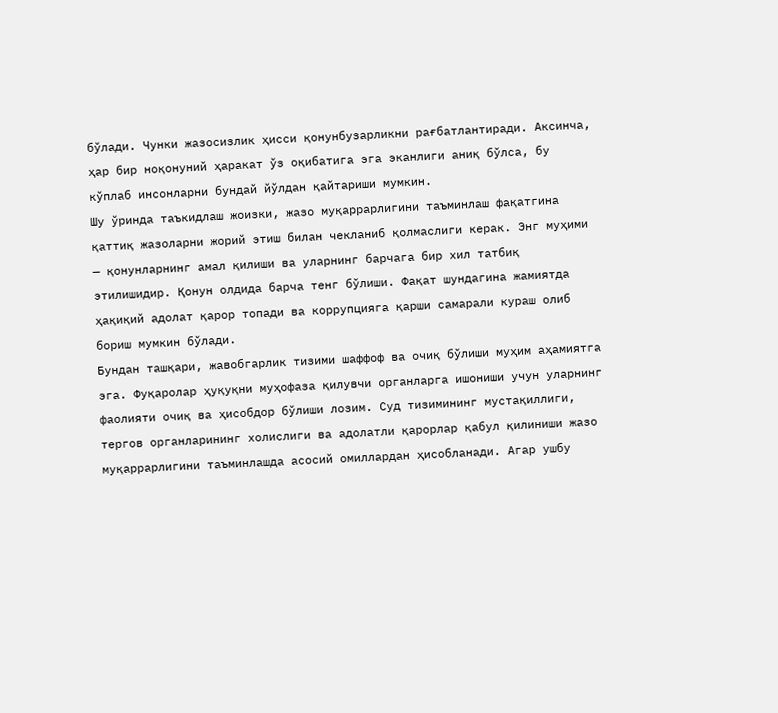бўлади. Чунки жазосизлик ҳисси қонунбузарликни рағбатлантиради. Аксинча, ҳар бир ноқонуний ҳаракат ўз оқибатига эга эканлиги аниқ бўлса, бу кўплаб инсонларни бундай йўлдан қайтариши мумкин.
Шу ўринда таъкидлаш жоизки, жазо муқаррарлигини таъминлаш фақатгина қаттиқ жазоларни жорий этиш билан чекланиб қолмаслиги керак. Энг муҳими — қонунларнинг амал қилиши ва уларнинг барчага бир хил татбиқ этилишидир. Қонун олдида барча тенг бўлиши. Фақат шундагина жамиятда ҳақиқий адолат қарор топади ва коррупцияга қарши самарали кураш олиб бориш мумкин бўлади.
Бундан ташқари, жавобгарлик тизими шаффоф ва очиқ бўлиши муҳим аҳамиятга эга. Фуқаролар ҳуқуқни муҳофаза қилувчи органларга ишониши учун уларнинг фаолияти очиқ ва ҳисобдор бўлиши лозим. Суд тизимининг мустақиллиги, тергов органларининг холислиги ва адолатли қарорлар қабул қилиниши жазо муқаррарлигини таъминлашда асосий омиллардан ҳисобланади. Агар ушбу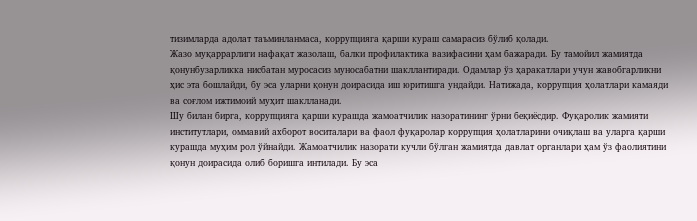тизимларда адолат таъминланмаса, коррупцияга қарши кураш самарасиз бўлиб қолади.
Жазо муқаррарлиги нафақат жазолаш, балки профилактика вазифасини ҳам бажаради. Бу тамойил жамиятда қонунбузарликка нисбатан муросасиз муносабатни шакллантиради. Одамлар ўз ҳаракатлари учун жавобгарликни ҳис эта бошлайди, бу эса уларни қонун доирасида иш юритишга ундайди. Натижада, коррупция ҳолатлари камаяди ва соғлом ижтимоий муҳит шаклланади.
Шу билан бирга, коррупцияга қарши курашда жамоатчилик назоратининг ўрни беқиёсдир. Фуқаролик жамияти институтлари, оммавий ахборот воситалари ва фаол фуқаролар коррупция ҳолатларини очиқлаш ва уларга қарши курашда муҳим рол ўйнайди. Жамоатчилик назорати кучли бўлган жамиятда давлат органлари ҳам ўз фаолиятини қонун доирасида олиб боришга интилади. Бу эса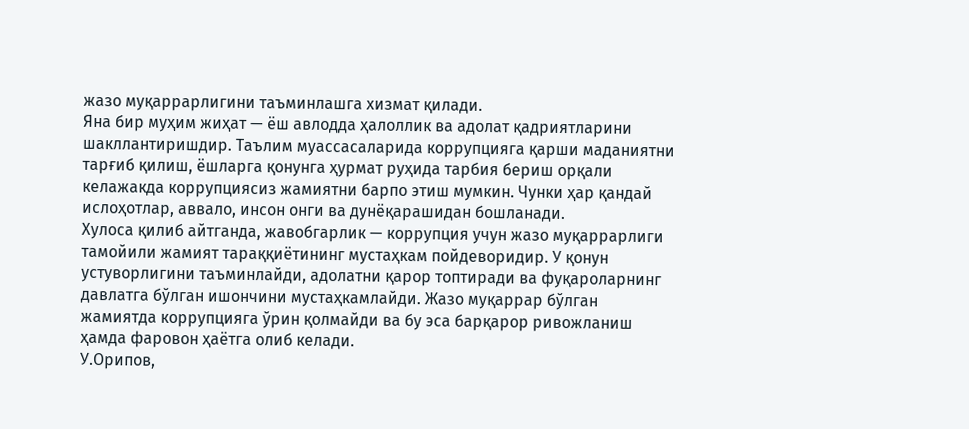жазо муқаррарлигини таъминлашга хизмат қилади.
Яна бир муҳим жиҳат — ёш авлодда ҳалоллик ва адолат қадриятларини шакллантиришдир. Таълим муассасаларида коррупцияга қарши маданиятни тарғиб қилиш, ёшларга қонунга ҳурмат руҳида тарбия бериш орқали келажакда коррупциясиз жамиятни барпо этиш мумкин. Чунки ҳар қандай ислоҳотлар, аввало, инсон онги ва дунёқарашидан бошланади.
Хулоса қилиб айтганда, жавобгарлик — коррупция учун жазо муқаррарлиги тамойили жамият тараққиётининг мустаҳкам пойдеворидир. У қонун устуворлигини таъминлайди, адолатни қарор топтиради ва фуқароларнинг давлатга бўлган ишончини мустаҳкамлайди. Жазо муқаррар бўлган жамиятда коррупцияга ўрин қолмайди ва бу эса барқарор ривожланиш ҳамда фаровон ҳаётга олиб келади.
У.Орипов,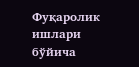Фуқаролик ишлари бўйича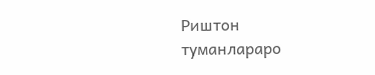Риштон
туманлараро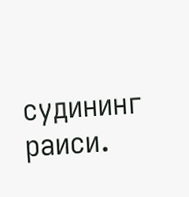судининг раиси.